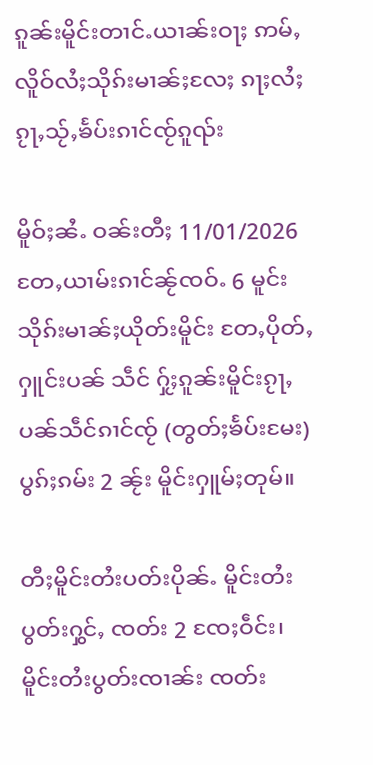ၵူၼ်းမိူင်းတၢင်ႉယၢၼ်းဝႃႈ ဢမ်ႇလိူဝ်လႆႈသိုၵ်းမၢၼ်ႈလႄႈ ၵႃႈလႆႈၵႂႃႇသႂ်ႇၶႅပ်းၵၢင်ၸႂ်ၵူၺ်း

မိူဝ်ႈၼႆႉ ဝၼ်းတီႈ 11/01/2026 တႄႇယၢမ်းၵၢင်ၼႂ်ၸဝ်ႉ 6 မူင်း သိုၵ်းမၢၼ်ႈယိုတ်းမိူင်း တႄႇပိုတ်ႇႁူင်းပၼ် သဵင် ႁႂ်ႈၵူၼ်းမိူင်းၵႂႃႇပၼ်သဵင်ၵၢင်ၸႂ် (တွတ်ႈၶႅပ်းမႄး) ပွၵ်ႈၵမ်း 2 ၼႂ်း မိူင်းႁူမ်ႈတုမ်။

တီႈမိူင်းတႆးပတ်းပိုၼ်ႉ မိူင်းတႆးပွတ်းႁွင်ႇ ၸတ်း 2 ၸႄႈဝဵင်း၊ မိူင်းတႆးပွတ်းၸၢၼ်း ၸတ်း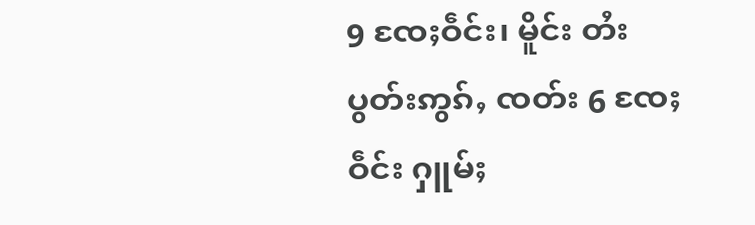9 ၸႄႈဝဵင်း၊ မိူင်း တႆးပွတ်းဢွၵ်ႇ ၸတ်း 6 ၸႄႈဝဵင်း ႁူမ်ႈ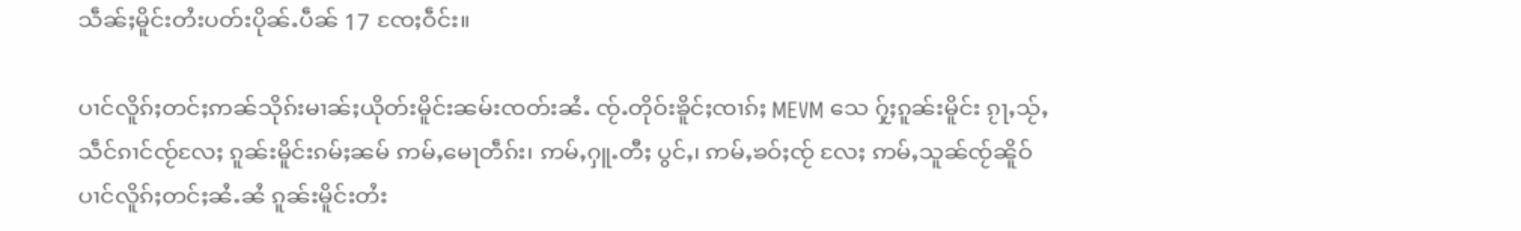သဵၼ်ႈမိူင်းတႆးပတ်းပိုၼ်ႉပဵၼ် 17 ၸႄႈဝဵင်း။

ပၢင်လိူၵ်ႈတင်ႈဢၼ်သိုၵ်းမၢၼ်ႈယိုတ်းမိူင်းၼမ်းၸတ်းၼႆႉ ၸႂ်ႉတိုဝ်းၶိူင်ႈၸၢၵ်ႈ MEVM သေ ႁႂ်ႈၵူၼ်းမိူင်း ၵႂႃႇသႂ်ႇသဵင်ၵၢင်ၸႂ်လႄႈ ၵူၼ်းမိူင်းၵမ်ႈၼမ် ဢမ်ႇမေႃတဵၵ်း၊ ဢမ်ႇႁူႉတီႈ ပွင်ႇ၊ ဢမ်ႇၶဝ်ႈၸႂ် လႄႈ ဢမ်ႇသူၼ်ၸႂ်ၼိူဝ်ပၢင်လိူၵ်ႈတင်ႈၼႆႉၼႆ ၵူၼ်းမိူင်းတႆး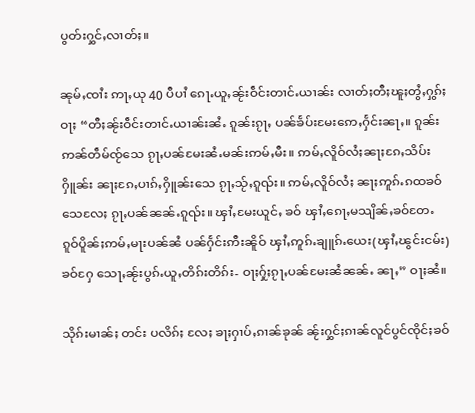ပွတ်းႁွင်ႇလၢတ်ႈ။

ၼုမ်ႇၸၢႆး ဢႃႇယု 40 ပီပၢႆ ၵေႃႉယူႇၼႂ်းဝဵင်းတၢင်ႉယၢၼ်း လၢတ်ႈတီႈၽူႈတွႆႇႁွၵ်ႈဝႃႈ “တီႈၼႂ်းဝဵင်းတၢင်ႉယၢၼ်းၼႆႉ ၵူၼ်းၵႂႃႇ ပၼ်ၶႅပ်းမႄးဢေႇႁႅင်းၼႃႇ။ ၵူၼ်းဢၼ်တဵမ်ၸႂ်သေ ၵႂႃႇပၼ်မႄးၼႆႉမၼ်းဢမ်ႇမီး။ ဢမ်ႇလိူဝ်လႆႈၼႃႈၵႄႇသိပ်းႁိူၼ်း ၼႃႈၵႄႇပၢၵ်ႇႁိူၼ်းသေ ၵႂႃႇသႂ်ႇၵူၺ်း။ ဢမ်ႇလိူဝ်လႆႈ ၼႃႈဢူၵ်ႉၵထၶဝ်သေလႄႈ ၵႂႃႇပၼ်ၼၼ်ႉၵူၺ်း။ ၾၢႆႇမႄးယူင်ႇ ၶဝ် ၾၢႆႇၵေႃႇမသျိၼ်ႇၶဝ်တႄႉ ၵူဝ်ပိူၼ်ႈဢမ်ႇမႃးပၼ်ၼႆ ပၼ်ႁႅင်းဢီးၼိူဝ် ၾၢႆႇဢူၵ်ႉၶျူၵ်ႉယေး(ၾၢႆႇၽွင်းငမ်း)ၶဝ်ႁႄ သေႃႇၼႂ်းပွၵ်ႉယူႇတိၵ်းတိၵ်း- ဝႃႈႁႂ်ႈၵႂႃႇပၼ်မႄးၼႆၼၼ်ႉ ၼႃႇ” ဝႃႈၼႆ။

သိုၵ်းမၢၼ်ႈ တင်း ပလိၵ်ႈ လႄႈ ၶႃႈႁၢပ်ႇၵၢၼ်ၶုၼ် ၼႂ်းႁွင်ႈၵၢၼ်လူင်ပွင်ၸိုင်ႈၶဝ်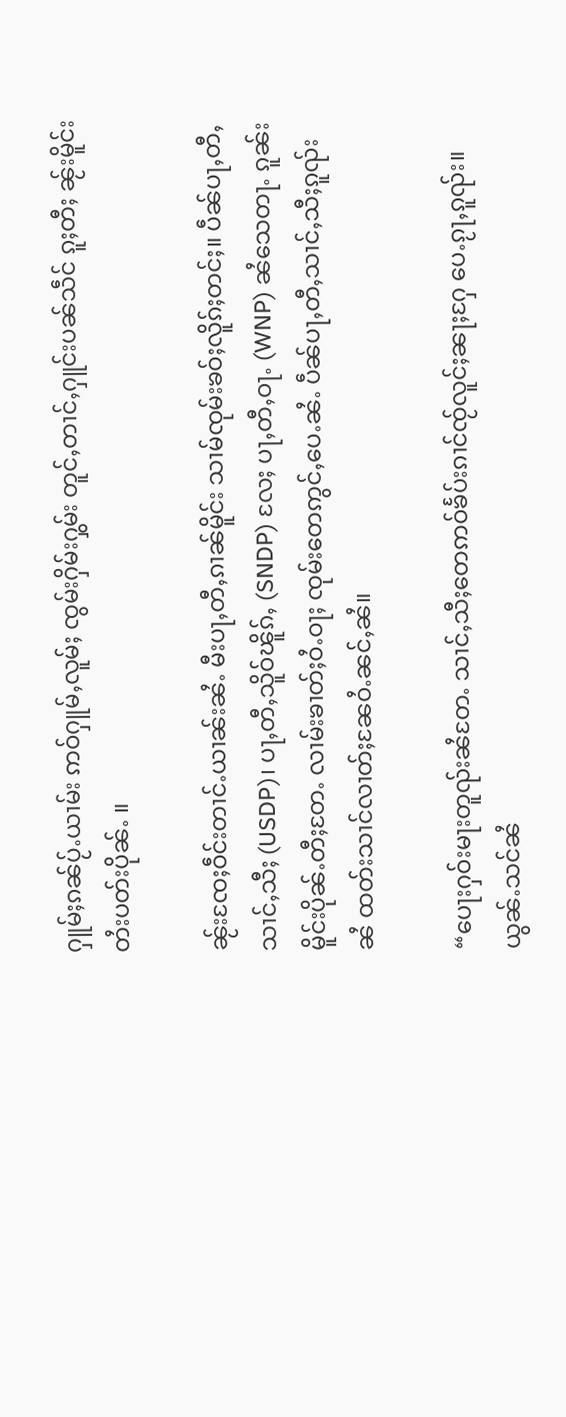ႁူမ်ႈၵၼ်ပႂ်ႉယၢမ်း ဢဝ်ႁူမ်ႇလူမ်ႈ ၸွမ်းႁိမ်းႁွမ်း တူင်ႇတၢင်ႇႁူင်းပၼ်သဵင် ၵူႈတီႈ ၼႂ်းမိူင်းတႆးပတ်းပိုၼ်ႉ ။

ၼႂ်းၸႄႈဝဵင်းတၢင်ႉယၢၼ်းၼႆႉ မီးပႃႇတီႇၵၢၼ်မိူင်း သၢမ်ၸုမ်းၶဝ်ႈလိူၵ်ႈတင်ႈ။ ပဵၼ်ပႃႇတီႇသၢင်ႇသီႈ (USDP)၊ ပႃႇတီႇသိူဝ်ၽိူၵ်ႇ (SNDP) လႄႈ ပႃႇတီႇဝႃႉ (WNP) ၼႆသေတႃႉ ၵူၼ်းမိူင်းပိုၼ်ႉတီႈတႄႉ လၢမ်းၶၢတ်ႈဝႆႉဝႃႈ ၸုမ်းတေဢွင်ႇပေႉၼႆႉ ပဵၼ်ပႃႇတီႇသၢင်ႇသီႈၵူၺ်းၼႆ ထတ်းသၢင်လၢတ်ႈၼႄဝႆႉၼင်ႇၼႆ။

“ပေႃးႁဝ်းမႃးတူၺ်းၼႆတႄႉ သၢင်ႇသီႈတေဢဝ်ၶႅပ်းၵၢင်ၸႂ်လူင်ႈၼႃႈႁႄ ပေႉၵႂႃႇၵူၺ်း။ ယွၼ်ႉသင်ၼႆ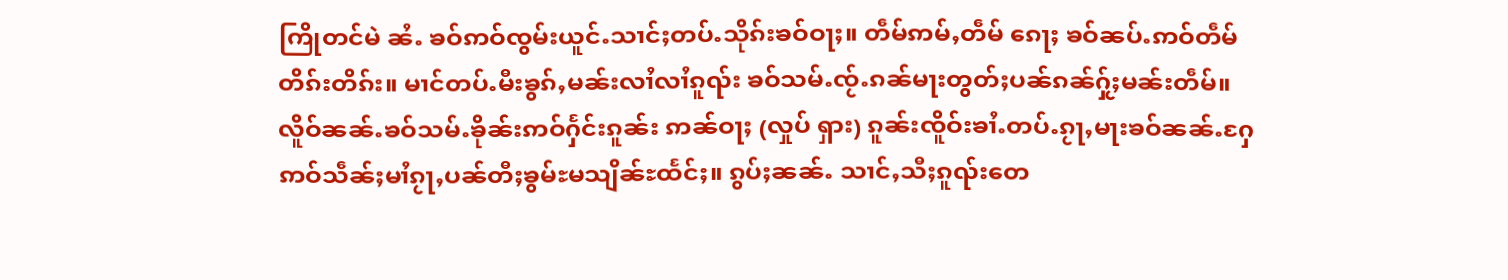ကြိုတင်မဲ ၼႆႉ ၶဝ်ဢဝ်ၸွမ်းယူင်ႉသၢင်ႈတပ်ႉသိုၵ်းၶဝ်ဝႃႈ။ တဵမ်ဢမ်ႇတဵမ် ၵေႃႈ ၶဝ်ၼပ်ႉဢဝ်တဵမ်တိၵ်းတိၵ်း။ မၢင်တပ်ႉမီးၶွၵ်ႇမၼ်းလၢႆလၢႆၵူၺ်း ၶဝ်သမ်ႉၸႂ်ႉၵၼ်မႃးတွတ်ႈပၼ်ၵၼ်ႁႂ်ႈမၼ်းတဵမ်။ လိူဝ်ၼၼ်ႉၶဝ်သမ်ႉၶိုၼ်းဢဝ်ႁႅင်းၵူၼ်း ဢၼ်ဝႃႈ (လှုပ် ရှား) ၵူၼ်းၸိူဝ်းၶၢႆႉတပ်ႉၵႂႃႇမႃးၶဝ်ၼၼ်ႉႁႄ ဢဝ်သဵၼ်ႈမၢႆၵႂႃႇပၼ်တီႈၶွမ်ႊမသျိၼ်ႊထႅင်ႈ။ ၵွပ်ႈၼၼ်ႉ သၢင်ႇသီႈၵူၺ်းတေ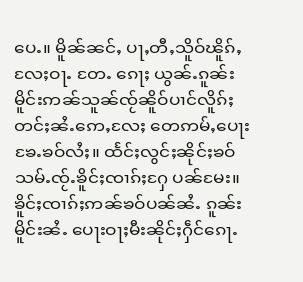ပေႉ။ မိူၼ်ၼင်ႇ ပႃႇတီႇသိူဝ်ၽိူၵ်ႇ လႄႈဝႃႉ တႄႉ ၵေႃႈ ယွၼ်ႉၵူၼ်းမိူင်းဢၼ်သူၼ်ၸႂ်ၼိူဝ်ပၢင်လိူၵ်ႈတင်ႈၼႆႉဢေႇလႄႈ တေဢမ်ႇပေႃးၶႄႉၶဝ်လႆႈ။ ထႅင်ႈလွင်ႈၼိုင်ႈၶဝ်သမ်ႉၸႂ်ႉၶိူင်ႈၸၢၵ်ႈႁႄ ပၼ်မႄး။ ၶိူင်ႈၸၢၵ်ႈဢၼ်ၶဝ်ပၼ်ၼႆႉ ၵူၼ်းမိူင်းၼႆႉ ပေႃးဝႃႈမီးၼိုင်ႈႁဵင်ၵေႃႉ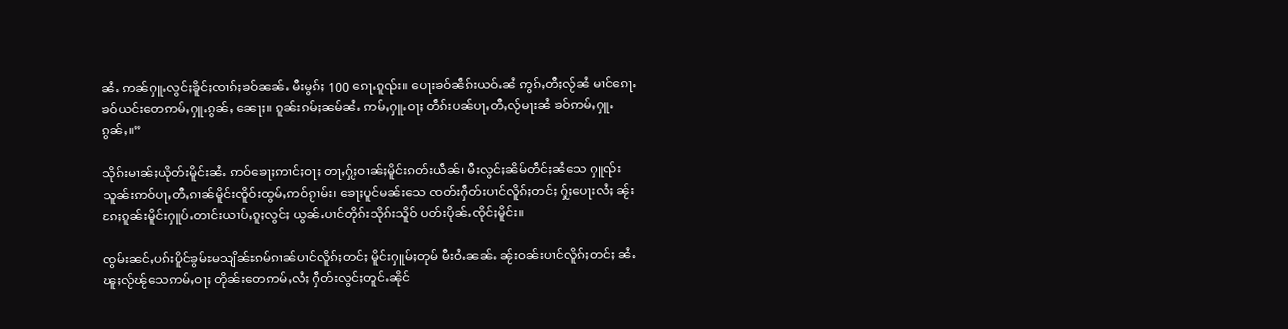ၼႆႉ ဢၼ်ႁူႉလွင်ႈၶိူင်ႈၸၢၵ်ႈၶဝ်ၼၼ်ႉ မီးမွၵ်ႈ 100 ၵေႃႉၵူၺ်း။ ပေႃးၶဝ်ၼဵၵ်းယဝ်ႉၼႆ ဢွၵ်ႇတီႈလႂ်ၼႆ မၢင်ၵေႃႉၶဝ်ယင်းတေဢမ်ႇႁူႉၵွၼ်ႇ ၼေႃႈ။ ၵူၼ်းၵမ်ႈၼမ်ၼႆႉ ဢမ်ႇႁူႉဝႃႈ တဵၵ်းပၼ်ပႃႇတီႇလႂ်မႃးၼႆ ၶဝ်ဢမ်ႇႁူႉၵွၼ်ႇ။”

သိုၵ်းမၢၼ်ႈယိုတ်းမိူင်းၼႆႉ ဢဝ်ၶေႃႈဢၢင်ႈဝႃႈ တႃႇႁႂ်ႈဝၢၼ်ႈမိူင်းၵတ်းယဵၼ်၊ မီးလွင်ႈၼိမ်တဵင်ႈၼႆသေ ႁူၺ်းသူၼ်းဢဝ်ပႃႇတီႇၵၢၼ်မိူင်းၸိူဝ်းထွမ်ႇဢဝ်ၵႂၢမ်း၊ ၶေႃႈပူင်မၼ်းသေ ၸတ်းႁဵတ်းပၢင်လိူၵ်ႈတင်ႈ ႁႂ်ႈပေႃးလႆႈ ၼႂ်းၵႄႈၵူၼ်းမိူင်းႁူပ်ႉတၢင်းယၢပ်ႇၵူႈလွင်ႈ ယွၼ်ႉပၢင်တိုၵ်းသိုၵ်းသိူဝ် ပတ်းပိုၼ်ႉၸိုင်ႈမိူင်း။

ၸွမ်းၼင်ႇပၵ်းပိူင်ၶွမ်ႊမသျိၼ်ႊၵမ်ၵၢၼ်ပၢင်လိူၵ်ႈတင်ႈ မိူင်းႁူမ်ႈတုမ် မီးဝႆႉၼၼ်ႉ ၼႂ်းဝၼ်းပၢင်လိူၵ်ႈတင်ႈ ၼႆႉ ၽူႈလႂ်ၽႂ်သေဢမ်ႇဝႃႈ တိုၼ်းတေဢမ်ႇလႆႈ ႁဵတ်းလွင်ႈတူင်ႉၼိုင်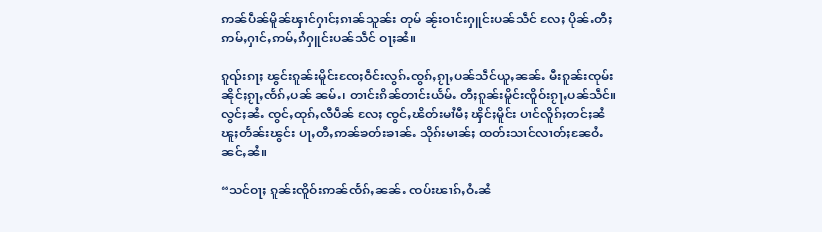ဢၼ်ပဵၼ်မိူၼ်ၾၢင်ႁၢင်ႈၵၢၼ်သူၼ်း တုမ် ၼႂ်းဝၢင်းႁူင်းပၼ်သဵင် လႄႈ ပိုၼ်ႉတီႈဢမ်ႇႁၢင်ႇဢမ်ႇၵႆႁူင်းပၼ်သဵင် ဝႃႈၼႆ။

ၵူၺ်းၵႃႈ ၽွင်းၵူၼ်းမိူင်းၸႄႈဝဵင်းလွၵ်ႉၸွၵ်ႇၵႂႃႇပၼ်သဵင်ယူႇၼၼ်ႉ မီးၵူၼ်းၸုမ်းၼိုင်ႈၵႂႃႇၸႅၵ်ႇပၼ် ၼမ်ႉ၊ တၢင်းၵိၼ်တၢင်းယႅမ်ႉ တီႈၵူၼ်းမိူင်းၸိူဝ်းၵႂႃႇပၼ်သဵင်။ လွင်ႈၼႆႉ ၸွင်ႇထုၵ်ႇလီပဵၼ် လႄႈ ၸွင်ႇၽိတ်းမၢႆမီႈ ၾိင်ႈမိူင်း ပၢင်လိူၵ်ႈတင်ႈၼႆ ၽူႈတႅၼ်းၽွင်း ပႃႇတီႇဢၼ်ၶတ်းၶၢၼ်ႉ သိုၵ်းမၢၼ်ႈ ထတ်းသၢင်လၢတ်ႈၼႄဝႆႉ ၼင်ႇၼႆ။

“သင်ဝႃႈ ၵူၼ်းၸိူဝ်းဢၼ်ၸႅၵ်ႇၼၼ်ႉ ၸပ်းၽၢၵ်ႇဝႆႉၼႆ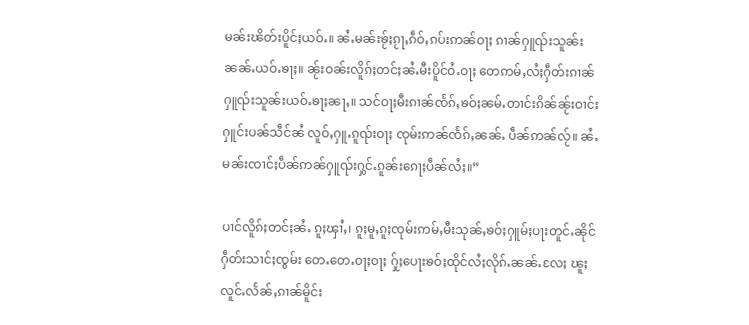မၼ်းၽိတ်းပိူင်ႈယဝ်ႉ။ ၼႆႉမၼ်းၶႂ်ႈၵႂႃႇၵဵဝ်ႇၵပ်းဢၼ်ဝႃႈ ၵၢၼ်ႁူၺ်းသူၼ်းၼၼ်ႉယဝ်ႉၶႃႈ။ ၼႂ်းဝၼ်းလိူၵ်ႈတင်ႈၼႆႉမီးပိူင်ဝႆႉဝႃႈ တေဢမ်ႇလႆႈႁဵတ်းၵၢၼ်ႁူၺ်းသူၼ်းယဝ်ႉၶႃႈၼႃႇ။ သင်ဝႃႈမီးၵၢၼ်ၸႅၵ်ႇၶဝ်ႈၼမ်ႉတၢင်းၵိၼ်ၼႂ်းဝၢင်းႁူင်းပၼ်သဵင်ၼႆ လူဝ်ႇႁူႉၵူၺ်းဝႃႈ ၸုမ်းဢၼ်ၸႅၵ်ႇၼၼ်ႉ ပဵၼ်ဢၼ်လႂ်။ ၼႆႉမၼ်းၸၢင်ႈပဵၼ်ဢၼ်ႁူၺ်းႁွင်ႉၵူၼ်းၵေႃႈပဵၼ်လႆႈ။”

ပၢင်လိူၵ်ႈတင်ႈၼႆႉ ၵူႈၾၢႆႇ၊ ၵူႈမူႇၵူႈၸုမ်းဢမ်ႇမီးသုၼ်ႇၶဝ်ႈႁူမ်ႈပႃးတူင်ႉၼိုင်ႁဵတ်းသၢင်ႈၸွမ်း တေႉတေႉဝႃႈဝႃႈ ႁႂ်ႈပေႃးၶဝ်ႈထိုင်လႆႈလိုၵ်ႉၼၼ်ႉလႄႈ ၽူႈလူင်ႉလႅၼ်ႇၵၢၼ်မိူင်း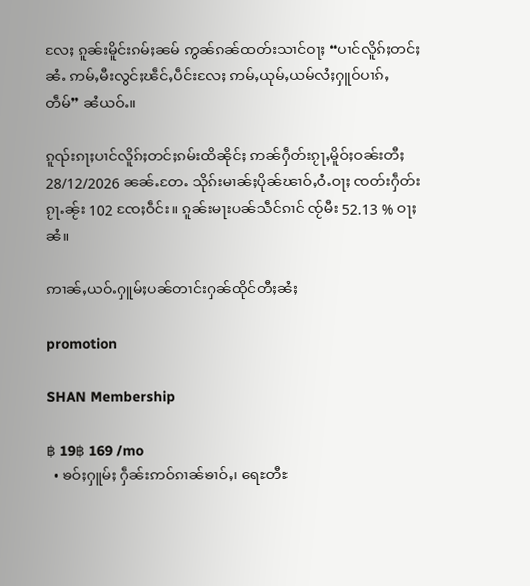လႄႈ ၵူၼ်းမိူင်းၵမ်ႈၼမ် ဢွၼ်ၵၼ်ထတ်းသၢင်ဝႃႈ “ပၢင်လိူၵ်ႈတင်ႈၼႆႉ ဢမ်ႇမီးလွင်ႈၽဵင်ႇပဵင်းလႄႈ ဢမ်ႇယုမ်ႇယမ်လႆႈႁူဝ်ပၢၵ်ႇတဵမ်” ၼႆယဝ်ႉ။

ၵူၺ်းၵႃႈပၢင်လိူၵ်ႈတင်ႈၵမ်းထိၼိုင်ႈ ဢၼ်ႁဵတ်းၵႂႃႇမိူဝ်ႈဝၼ်းတီႈ 28/12/2026 ၼၼ်ႉတႄႉ သိုၵ်းမၢၼ်ႈပိုၼ်ၽၢဝ်ႇဝႆႉဝႃႈ ၸတ်းႁဵတ်းၵႂႃႉၼႂ်း 102 ၸႄႈဝဵင်း။ ၵူၼ်းမႃးပၼ်သဵင်ၵၢင် ၸႂ်မီး 52.13 % ဝႃႈၼႆ။

ဢၢၼ်ႇယဝ်ႉႁူမ်ႈပၼ်တၢင်းႁၼ်ထိုင်တီႈၼႆႈ

promotion

SHAN Membership

฿ 19฿ 169 /mo
  • ၶဝ်ႈႁူမ်ႈ ႁဵၼ်းဢဝ်ၵၢၼ်ၶၢဝ်ႇ၊ ရေႊတီႊ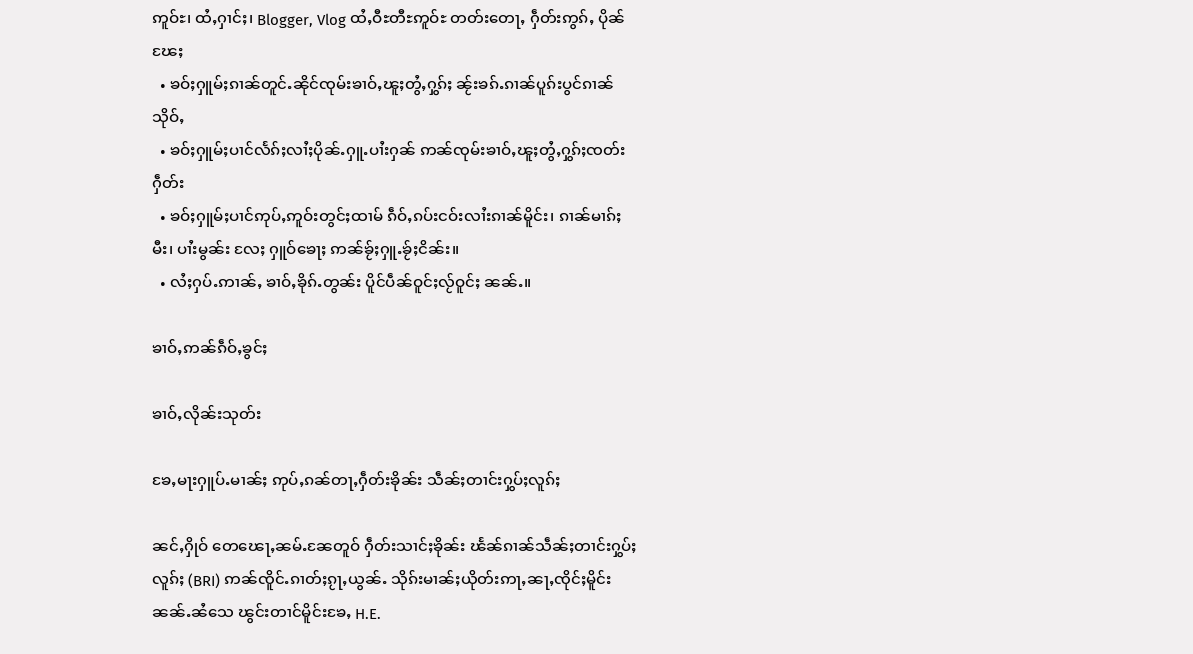ဢူဝ်ႊ၊ ထႆႇႁၢင်ႈ၊ Blogger, Vlog ထႆႇဝီႊတီႊဢူဝ်ႊ တတ်းတေႃႇ ႁဵတ်းဢွၵ်ႇ ပိုၼ်ၽႄႈ
  • ၶဝ်ႈႁူမ်ႈၵၢၼ်တူင်ႉၼိုင်ၸုမ်းၶၢဝ်ႇၽူႈတွႆႇႁွၵ်ႈ ၼႂ်းၶၵ်ႉၵၢၼ်ပူၵ်းပွင်ၵၢၼ်သိုဝ်ႇ
  • ၶဝ်ႈႁူမ်ႈပၢင်လႅၵ်ႈလၢႆႈပိုၼ်ႉႁူႉပၢႆးႁၼ် ဢၼ်ၸုမ်းၶၢဝ်ႇၽူႈတွႆႇႁွၵ်ႈၸတ်းႁဵတ်း
  • ၶဝ်ႈႁူမ်ႈပၢင်ဢုပ်ႇဢူဝ်းတွင်ႈထၢမ် ၵဵဝ်ႇၵပ်းငဝ်းလၢႆးၵၢၼ်မိူင်း၊ ၵၢၼ်မၢၵ်ႈမီး၊ ပၢႆးမွၼ်း လႄႈ ႁူဝ်ၶေႃႈ ဢၼ်ၶႂ်ႈႁူႉၶႂ်ႈငိၼ်း။
  • လႆႈႁပ်ႉဢၢၼ်ႇ ၶၢဝ်ႇၶိုၵ်ႉတွၼ်း ပိူင်ပဵၼ်ဝူင်ႈလႂ်ဝူင်ႈ ၼၼ်ႉ။

ၶၢဝ်ႇဢၼ်ၵဵဝ်ႇၶွင်ႈ

ၶၢဝ်ႇလိုၼ်းသုတ်း

ၶႄႇမႃးႁူပ်ႉမၢၼ်ႈ ဢုပ်ႇၵၼ်တႃႇႁဵတ်းၶိုၼ်း သဵၼ်ႈတၢင်းႁွပ်ႈလူၵ်ႈ

ၼင်ႇႁိုဝ် တေၽေႃႇၼမ်ႉၼႄတူဝ် ႁဵတ်းသၢင်ႈၶိုၼ်း ၽႅၼ်ၵၢၼ်သဵၼ်ႈတၢင်းႁွပ်ႈလူၵ်ႈ (BRI) ဢၼ်ၸိူင်ႉၵၢတ်ႈၵႂႃႇယွၼ်ႉ သိုၵ်းမၢၼ်ႈယိုတ်းဢႃႇၼႃႇၸိုင်ႈမိူင်းၼၼ်ႉၼႆသေ ၽွင်းတၢင်မိူင်းၶႄႇ H.E.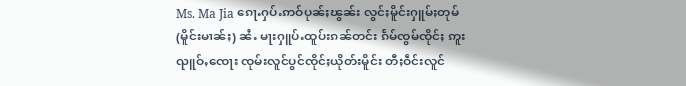Ms. Ma Jia ၵေႃႉႁပ်ႉဢဝ်ပုၼ်ႈၽွၼ်း လွင်ႈမိူင်းႁူမ်ႈတုမ် (မိူင်းမၢၼ်ႈ) ၼႆႉ မႃးႁူပ်ႉထူပ်းၵၼ်တင်း ၵႅမ်ၸွမ်ၸိုင်ႈ ဢူးၺူဝ်ႇၸေႃး ၸုမ်းလူင်ပွင်ၸိုင်ႈယိုတ်းမိူင်း တီႈဝဵင်းလူင်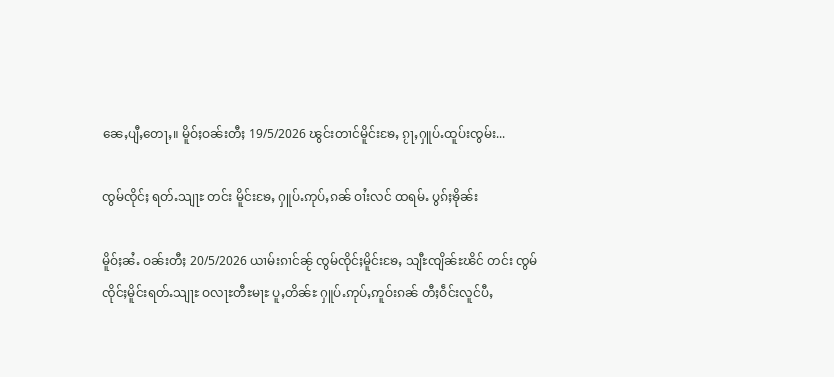ၼေႇပျီႇတေႃႇ။ မိူဝ်ႈဝၼ်းတီႈ 19/5/2026 ၽွင်းတၢင်မိူင်းၶႄႇ ၵႂႃႇႁူပ်ႉထူပ်းၸွမ်း...

ၸွမ်ၸိုင်ႈ ရတ်ႉသျႃႊ တင်း မိူင်းၶႄႇ ႁူပ်ႉဢုပ်ႇၵၼ် ဝၢႆးလင် ထရမ်ႉ ပွၵ်ႈၶိုၼ်း

မိူဝ်ႈၼႆႉ ဝၼ်းတီႈ 20/5/2026 ယၢမ်းၵၢင်ၼႂ် ၸွမ်ၸိုင်ႈမိူင်းၶႄႇ သျီႊၸျိၼ်ႊၽိင် တင်း ၸွမ်ၸိုင်ႈမိူင်းရတ်ႉသျႃႊ ဝလႃႊတီႊမႃႊ ပူႇတိၼ်ႊ ႁူပ်ႉဢုပ်ႇဢူဝ်းၵၼ် တီႈဝဵင်းလူင်ပီႇ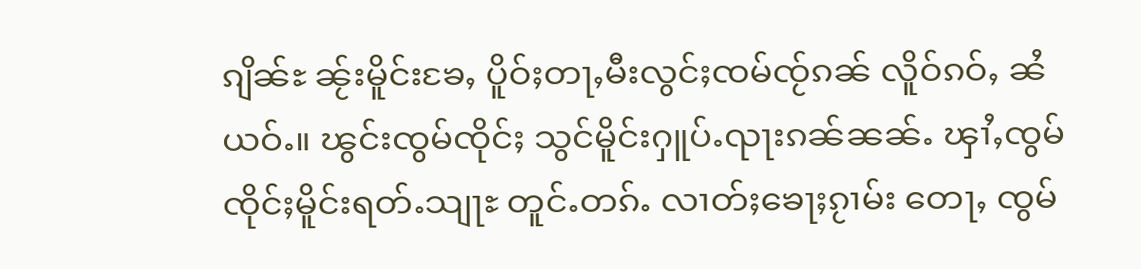ၵျိၼ်ႊ ၼႂ်းမိူင်းၶႄႇ ပိူဝ်ႈတႃႇမီးလွင်ႈၸမ်ၸႂ်ၵၼ် လိူဝ်ၵဝ်ႇ ၼႆယဝ်ႉ။ ၽွင်းၸွမ်ၸိုင်ႈ သွင်မိူင်းႁူပ်ႉၺႃးၵၼ်ၼၼ်ႉ ၾၢႆႇၸွမ်ၸိုင်ႈမိူင်းရတ်ႉသျႃႊ တူင်ႉတၵ်ႉ လၢတ်ႈၶေႃႈၵႂၢမ်း တေႃႇ ၸွမ်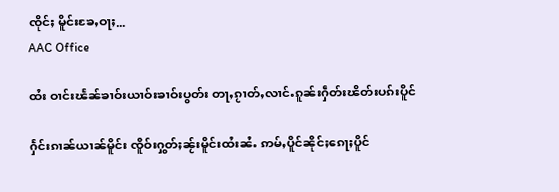ၸိုင်ႈ မိူင်းၶႄႇဝႃႈ...
AAC Office

ထႆး ဝၢင်းၽႅၼ်ၶၢဝ်းယၢဝ်းၶၢဝ်းပွတ်း တႃႇၵႂၢတ်ႇလၢင်ႉၵူၼ်းႁဵတ်းၽိတ်းပၵ်းပိူင်

ႁႅင်းၵၢၼ်ယၢၼ်မိူင်း ၸိူဝ်းႁွတ်ႈၼႂ်းမိူင်းထႆးၼႆႉ ဢမ်ႇပိူင်ၼိုင်ႈၵေႃႈပိူင်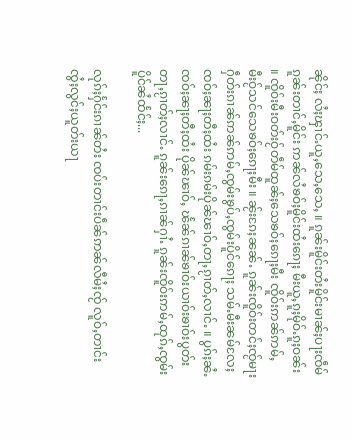ၼိုင်ႈ လႆႈၾၢင်ႉယူႇသေႇသေႇ ။ ၵူၼ်းမိူင်းတႆးမိူင်းမၢၼ်ႈပႃးၸဵမ်ၵူၼ်းတၢင်ႇမိူင်း ဢၼ်လႆၶဝ်ႈမိူင်းထႆးၵေႃႈ မီးယူႇၵူႈမိုဝ်ႉၵူႈဝၼ်း ။ ၸိူဝ်းမီးဝတ်းဝႂ်တဵမ်ထူၼ်ႈသေၶဝ်ႈၵေႃႈမီး ၸိူဝ်းဢၼ်ဢမ်ႇမီးဝႂ်သင်သေၶဝ်ႈၵေႃႈမီး ။ ၼႂ်းၵႄႈၼၼ်ႉ ၵူၼ်းၸိူဝ်းတင်ႈၸႂ်မႃးႁဵတ်းၵၢၼ်ဢၼ်ဢမ်ႇၸွမ်းၶွပ်ႇၸွမ်းပိူင်ၵေႃႈ သမ်ႉမီးၼမ်လႄႈ ၸဝ်ႈၼႃႈတီႈထႆး ၵမ်းၵမ်းပိုၼ်ၽၢဝ်ႇတႃႇၵႂၢတ်ႇလၢင်ႉ ။ ပွၵ်ႈၼႆႉ ၸဝ်ႈၼႃႈတီႈထႆး ပိုၼ်ၽၢဝ်ႇ ၽႅၼ်ၵၢၼ်ၶၢဝ်းယၢဝ်းၶၢဝ်းပွတ်း တႃႇၵႂၢတ်ႈလၢင်ႉ ၵူၼ်းၵေႃႇၵၢၼ်ႁၢႆႉ ၵူၼ်းၸိူဝ်းဢမ်ႇထုၵ်ႇၸွမ်းပိူင်ၼႆထႅင်ႈ...

လုၵ်ႈႁႅင်းၵၢၼ်တႆး ၸပ်းတၢင်းပဵၼ်ဢၼ်လီမႆႈၸႂ် လူဝ်ႇတၢင်းၸွႆႈလွင်ႈယူတ်းယႃ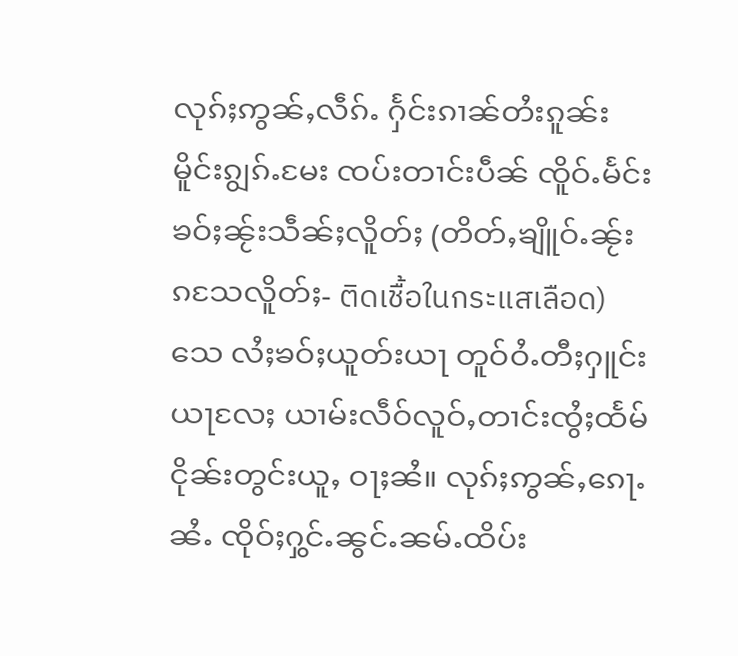လုၵ်ႈဢွၼ်ႇလဵၵ်ႉ ႁႅင်းၵၢၼ်တႆးၵူၼ်းမိူင်းၵျွၵ်ႉမႄး ၸပ်းတၢင်းပဵၼ် ၸိူဝ်ႉမႅင်းၶဝ်ႈၼႂ်းသဵၼ်ႈလိူတ်ႈ (တိတ်ႇၶျိူဝ်ႉၼႂ်းၵသႄလိူတ်ႈ- ติดเชื้อในกระแสเลือด) သေ လႆႈၶဝ်ႈယူတ်းယႃ တူဝ်ဝႆႉတီႈႁူင်းယႃလႄႈ ယၢမ်းလဵဝ်လူဝ်ႇတၢင်းၸွႆႈထႅမ်ငိုၼ်းတွင်းယူႇ ဝႃႈၼႆ။ လုၵ်ႈဢွၼ်ႇၵေႃႉၼႆႉ ၸိုဝ်ႈႁွင်ႉၼွင်ႉၼမ်ႉထိပ်း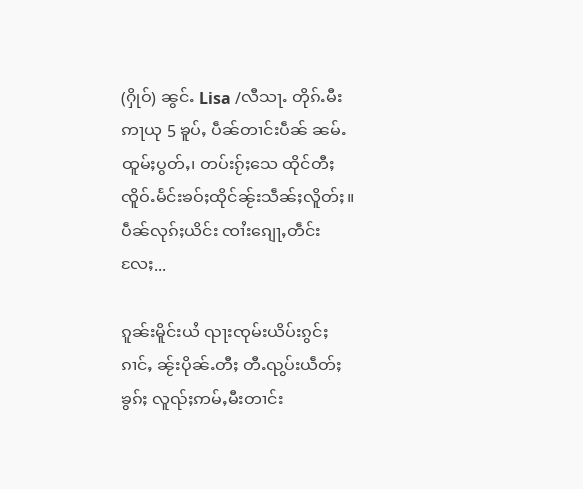(ႁိုဝ်) ၼွင်ႉ Lisa /လီသႃႉ တိုၵ်ႉမီးဢႃယု 5 ၶူပ်ႇ ပဵၼ်တၢင်းပဵၼ် ၼမ်ႉထူမ်ႈပွတ်ႇ၊ တပ်းၵႂ်ႈသေ ထိုင်တီႈၸိူဝ်ႉမႅင်းၶဝ်ႈထိုင်ၼႂ်းသဵၼ်ႈလိူတ်ႈ။ ပဵၼ်လုၵ်ႈယိင်း ၸၢႆးၵျေႃႇတဵင်း လႄႈ...

ၵူၼ်းမိူင်းယႆ ၺႃးၸုမ်းယိပ်းၵွင်ႈၵၢင်ႇ ၼႂ်းပိုၼ်ႉတီႈ တီႉၺွပ်းယဵတ်ႈၶွၵ်ႈ လူၺ်ႈဢမ်ႇမီးတၢင်း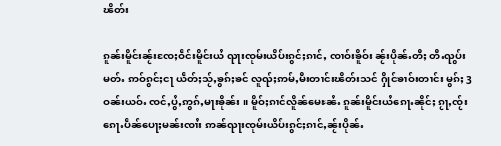ၽိတ်း

ၵူၼ်းမိူင်းၼႂ်းၸႄႈဝဵင်းမိူင်းယႆ ၺႃးၸုမ်းယိပ်းၵွင်ႈၵၢင်ႇ ၸၢဝ်းၶိူဝ်း ၼႂ်းပိုၼ်ႉတီႈ တီႉၺွပ်း မတ်ႉ ဢဝ်ၵွင်ႈငႃ ယဵတ်ႈသႂ်ႇၶွၵ်ႈၶင် လူၺ်ႈဢမ်ႇမီးတၢင်းၽိတ်းသင် ႁိုင်ၶၢဝ်းတၢင်း မွၵ်ႈ 3 ဝၼ်းယဝ်ႉ ၸင်ႇပွႆႇဢွၵ်ႇမႃးၶိုၼ်း ။ မိူဝ်ႈၵၢင်လိူၼ်မေႊၼႆႉ ၵူၼ်းမိူင်းယႆၵေႃႉၼိုင်ႈ ၵႂႃႇၸႂ်းၵေႃႉပဵၼ်ပေႃႈမၼ်းၸၢႆး ဢၼ်ၺႃးၸုမ်းယိပ်းၵွင်ႈၵၢင်ႇၼႂ်းပိုၼ်ႉ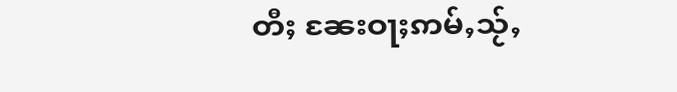တီႈ ၼႄးဝႃႈဢမ်ႇသႂ်ႇ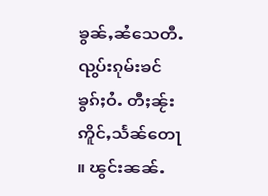ၶွၼ်ႇၼႆသေတီႉၺွပ်းၵုမ်းၶင်ၶွၵ်ႈဝႆႉ တီႈၼႂ်းဢိူင်ႇသႅၼ်တေႃ ။ ၽွင်းၼၼ်ႉ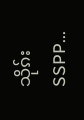သိုၵ်း SSPP...